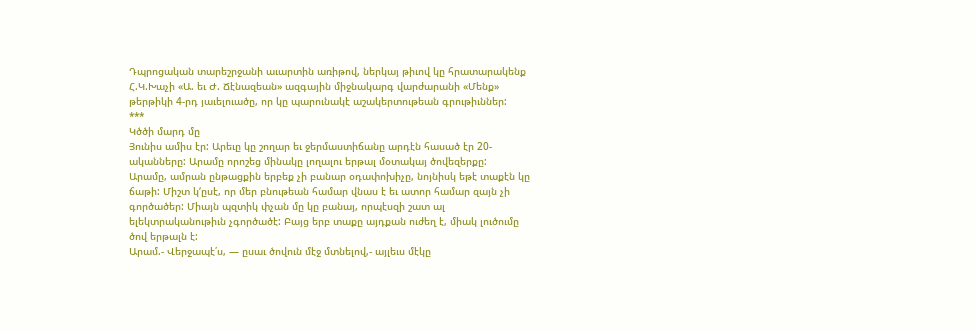Դպրոցական տարեշրջանի աւարտին առիթով, ներկայ թիւով կը հրատարակենք Հ.Կ.Խաչի «Ա. եւ Ժ. Ճէնազեան» ազգային միջնակարգ վարժարանի «Մենք» թերթիկի 4-րդ յաւելուածը, որ կը պարունակէ աշակերտութեան գրութիւններ:
***
Կծծի մարդ մը
Յունիս ամիս էր: Արեւը կը շողար եւ ջերմաստիճանը արդէն հասած էր 20-ականները: Արամը որոշեց մինակը լողալու երթալ մօտակայ ծովեզերքը:
Արամը, ամրան ընթացքին երբեք չի բանար օդափոխիչը, նոյնիսկ եթէ տաքէն կը ճաթի: Միշտ կ‘ըսէ, որ մեր բնութեան համար վնաս է եւ ատոր համար զայն չի գործածեր: Միայն պզտիկ փչան մը կը բանայ, որպէսզի շատ ալ ելեկտրականութիւն չգործածէ: Բայց երբ տաքը այդքան ուժեղ է, միակ լուծումը ծով երթալն է:
Արամ.- Վերջապէ՛ս, — ըսաւ ծովուն մէջ մտնելով,- այլեւս մէկը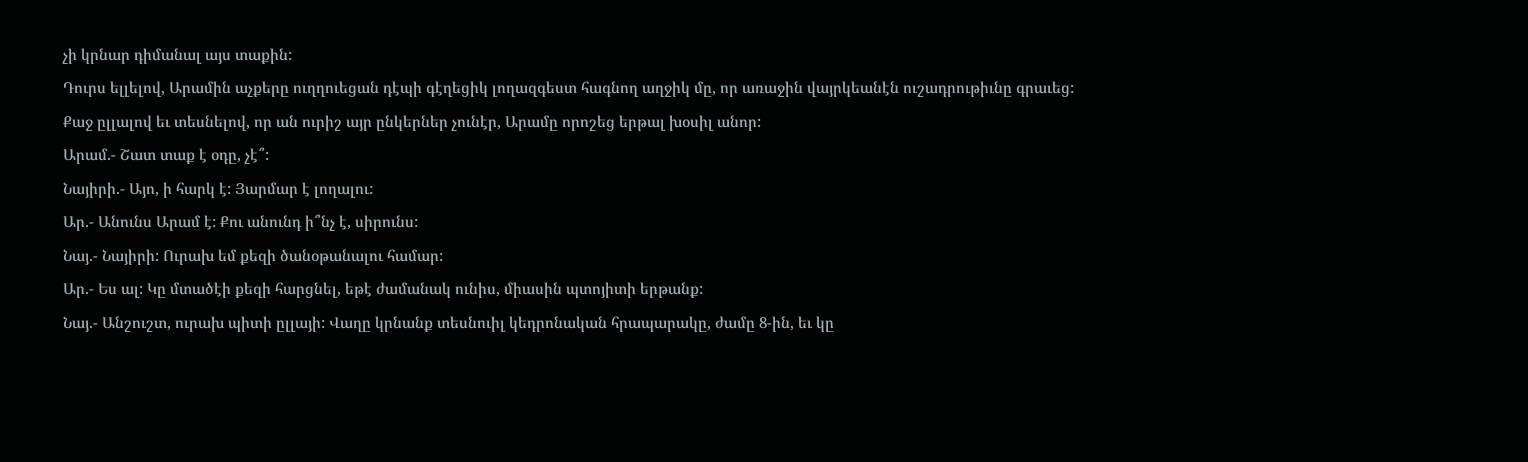չի կրնար դիմանալ այս տաքին:
Դուրս ելլելով, Արամին աչքերը ուղղուեցան դէպի գէղեցիկ լողազգեստ հագնող աղջիկ մը, որ առաջին վայրկեանէն ուշադրութիւնը գրաւեց:
Քաջ ըլլալով եւ տեսնելով, որ ան ուրիշ այր ընկերներ չունէր, Արամը որոշեց երթալ խօսիլ անոր:
Արամ.- Շատ տաք է օդը, չէ՞:
Նայիրի.- Այո, ի հարկ է: Յարմար է լողալու:
Ար.- Անունս Արամ է: Քու անունդ ի՞նչ է, սիրունս:
Նայ.- Նայիրի: Ուրախ եմ քեզի ծանօթանալու համար:
Ար.- Ես ալ: Կը մտածէի քեզի հարցնել, եթէ ժամանակ ունիս, միասին պտոյիտի երթանք:
Նայ.- Անշուշտ, ուրախ պիտի ըլլայի: Վաղը կրնանք տեսնուիլ կեդրոնական հրապարակը, ժամը 8-ին, եւ կը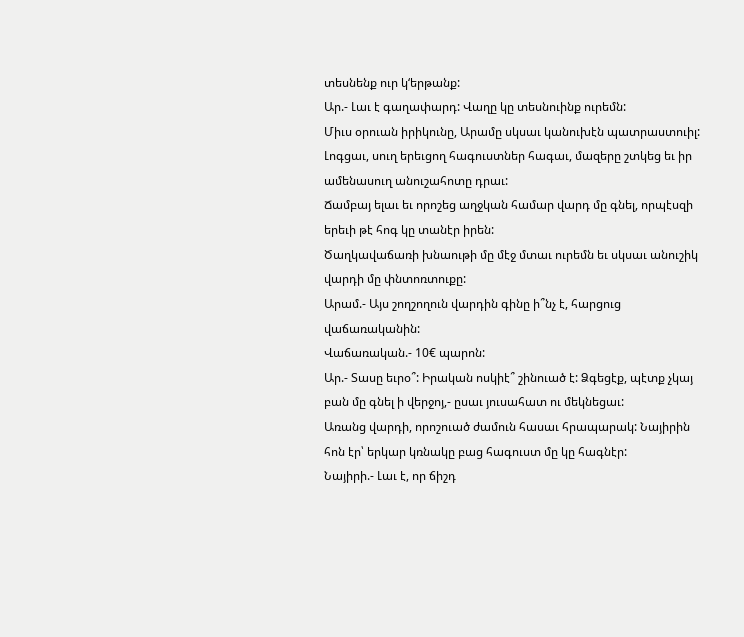տեսնենք ուր կ‘երթանք:
Ար.- Լաւ է գաղափարդ: Վաղը կը տեսնուինք ուրեմն:
Միւս օրուան իրիկունը, Արամը սկսաւ կանուխէն պատրաստուիլ: Լոգցաւ, սուղ երեւցող հագուստներ հագաւ, մազերը շտկեց եւ իր ամենասուղ անուշահոտը դրաւ:
Ճամբայ ելաւ եւ որոշեց աղջկան համար վարդ մը գնել, որպէսզի երեւի թէ հոգ կը տանէր իրեն:
Ծաղկավաճառի խնաութի մը մէջ մտաւ ուրեմն եւ սկսաւ անուշիկ վարդի մը փնտոռտուքը:
Արամ.- Այս շողշողուն վարդին գինը ի՞նչ է, հարցուց վաճառականին:
Վաճառական.- 10€ պարոն:
Ար.- Տասը եւրօ՞: Իրական ոսկիէ՞ շինուած է: Ձգեցէք, պէտք չկայ բան մը գնել ի վերջոյ,- ըսաւ յուսահատ ու մեկնեցաւ:
Առանց վարդի, որոշուած ժամուն հասաւ հրապարակ: Նայիրին հոն էր՝ երկար կռնակը բաց հագուստ մը կը հագնէր:
Նայիրի.- Լաւ է, որ ճիշդ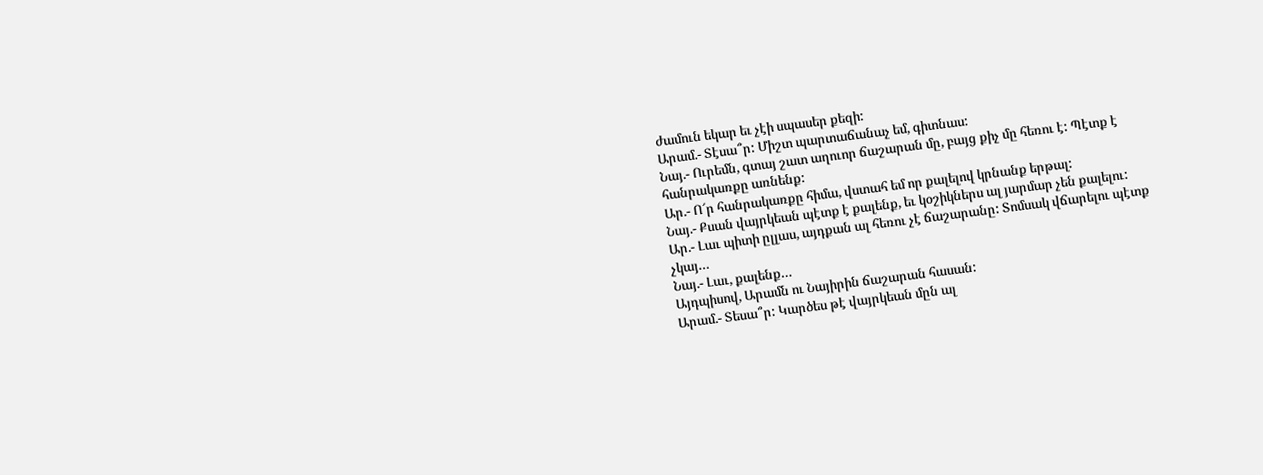ժամուն եկար եւ չէի սպասեր քեզի:
Արամ.- Տէսա՞ր: Միշտ պարտաճանաչ եմ, գիտնաս:
Նայ.- Ուրեմն, գտայ շատ աղուոր ճաշարան մը, բայց քիչ մը հեռու է: Պէտք է հանրակառքը առնենք:
Ար.- Ո՜ր հանրակառքը հիմա, վստահ եմ որ քալելով կրնանք երթալ:
Նայ.- Քսան վայրկեան պէտք է քալենք, եւ կօշիկներս ալ յարմար չեն քալելու:
Ար.- Լաւ պիտի ըլլաս, այդքան ալ հեռու չէ ճաշարանը: Տոմսակ վճարելու պէտք չկայ…
Նայ.- Լաւ, քալենք…
Այդպիսով, Արամն ու Նայիրին ճաշարան հասան:
Արամ.- Տեսա՞ր: Կարծես թէ վայրկեան մըն ալ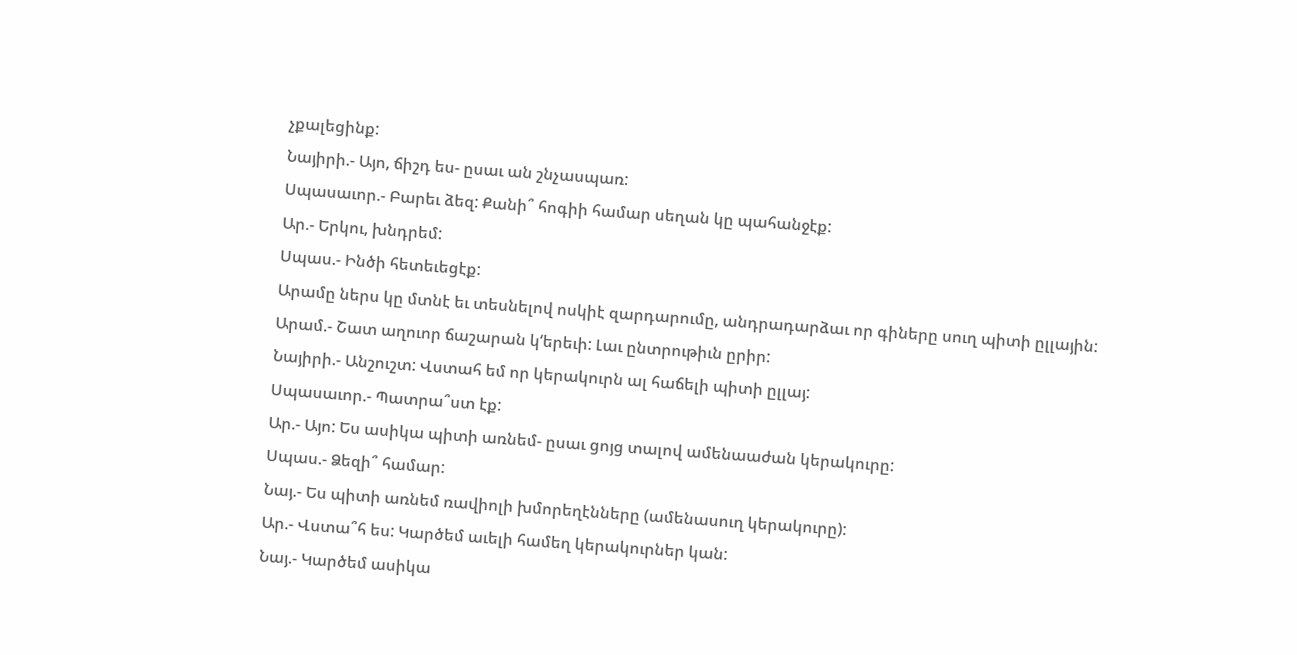չքալեցինք:
Նայիրի.- Այո, ճիշդ ես- ըսաւ ան շնչասպառ:
Սպասաւոր.- Բարեւ ձեզ: Քանի՞ հոգիի համար սեղան կը պահանջէք:
Ար.- Երկու, խնդրեմ:
Սպաս.- Ինծի հետեւեցէք:
Արամը ներս կը մտնէ եւ տեսնելով ոսկիէ զարդարումը, անդրադարձաւ որ գիները սուղ պիտի ըլլային:
Արամ.- Շատ աղուոր ճաշարան կ‘երեւի: Լաւ ընտրութիւն ըրիր:
Նայիրի.- Անշուշտ: Վստահ եմ որ կերակուրն ալ հաճելի պիտի ըլլայ:
Սպասաւոր.- Պատրա՞ստ էք:
Ար.- Այո: Ես ասիկա պիտի առնեմ- ըսաւ ցոյց տալով ամենաաժան կերակուրը:
Սպաս.- Ձեզի՞ համար:
Նայ.- Ես պիտի առնեմ ռավիոլի խմորեղէնները (ամենասուղ կերակուրը):
Ար.- Վստա՞հ ես: Կարծեմ աւելի համեղ կերակուրներ կան:
Նայ.- Կարծեմ ասիկա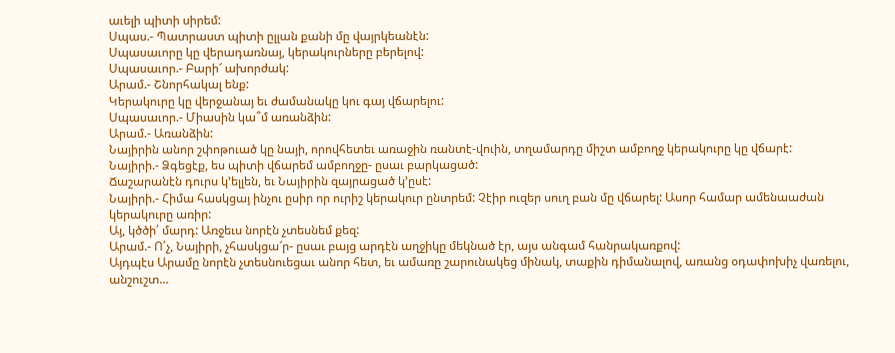աւելի պիտի սիրեմ:
Սպաս.- Պատրաստ պիտի ըլլան քանի մը վայրկեանէն:
Սպասաւորը կը վերադառնայ, կերակուրները բերելով:
Սպասաւոր.- Բարի՜ ախորժակ:
Արամ.- Շնորհակալ ենք:
Կերակուրը կը վերջանայ եւ ժամանակը կու գայ վճարելու:
Սպասաւոր.- Միասին կա՞մ առանձին:
Արամ.- Առանձին:
Նայիրին անոր շփոթուած կը նայի, որովհետեւ առաջին ռանտէ-վուին, տղամարդը միշտ ամբողջ կերակուրը կը վճարէ:
Նայիրի.- Ձգեցէք, ես պիտի վճարեմ ամբողջը- ըսաւ բարկացած:
Ճաշարանէն դուրս կ’ելլեն, եւ Նայիրին զայրացած կ’ըսէ:
Նայիրի.- Հիմա հասկցայ ինչու ըսիր որ ուրիշ կերակուր ընտրեմ: Չէիր ուզեր սուղ բան մը վճարել: Ասոր համար ամենաաժան կերակուրը առիր:
Այ, կծծի՛ մարդ: Առջեւս նորէն չտեսնեմ քեզ:
Արամ.- Ո՛չ, Նայիրի, չհասկցա՜ր- ըսաւ բայց արդէն աղջիկը մեկնած էր, այս անգամ հանրակառքով:
Այդպէս Արամը նորէն չտեսնուեցաւ անոր հետ, եւ ամառը շարունակեց մինակ, տաքին դիմանալով, առանց օդափոխիչ վառելու, անշուշտ…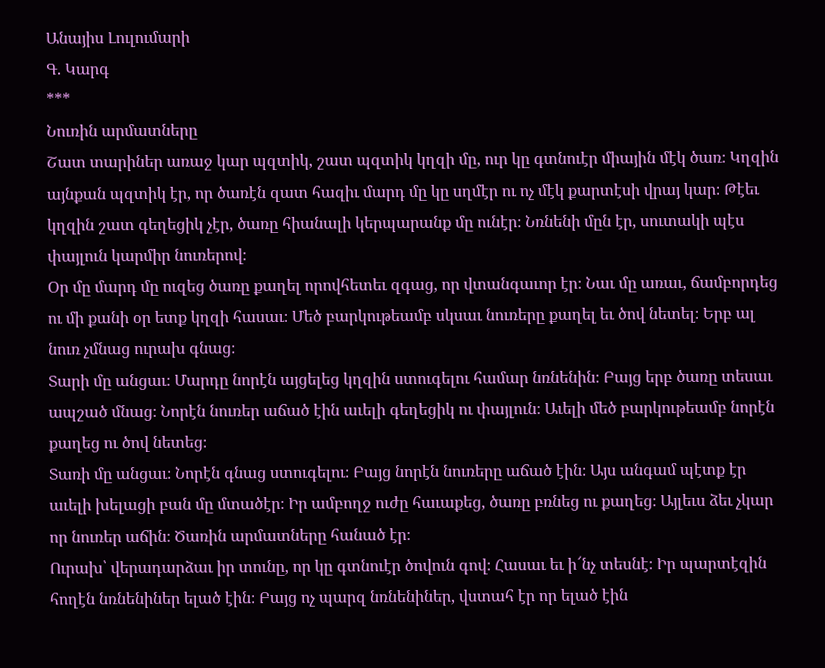Անայիս Լուլումարի
Գ. Կարգ
***
Նուռին արմատները
Շատ տարիներ առաջ կար պզտիկ, շատ պզտիկ կղզի մը, ուր կը գտնուէր միային մէկ ծառ։ Կղզին այնքան պզտիկ էր, որ ծառէն զատ հազիւ մարդ մը կը սղմէր ու ոչ մէկ քարտէսի վրայ կար։ Թէեւ կղզին շատ գեղեցիկ չէր, ծառը հիանալի կերպարանք մը ունէր։ Նռնենի մըն էր, սուտակի պէս փայլուն կարմիր նուռերով։
Օր մը մարդ մը ուզեց ծառը քաղել որովհետեւ զգաց, որ վտանգաւոր էր։ Նաւ մը առաւ, ճամբորդեց ու մի քանի օր ետք կղզի հասաւ։ Մեծ բարկութեամբ սկսաւ նուռերը քաղել եւ ծով նետել։ Երբ ալ նուռ չմնաց ուրախ գնաց։
Տարի մը անցաւ։ Մարդը նորէն այցելեց կղզին ստուգելու համար նռնենին։ Բայց երբ ծառը տեսաւ ապշած մնաց։ Նորէն նուռեր աճած էին աւելի գեղեցիկ ու փայլուն։ Աւելի մեծ բարկութեամբ նորէն քաղեց ու ծով նետեց։
Տառի մը անցաւ։ Նորէն գնաց ստուգելու։ Բայց նորէն նուռերը աճած էին։ Այս անգամ պէտք էր աւելի խելացի բան մը մտածէր։ Իր ամբողջ ուժը հաւաքեց, ծառը բռնեց ու քաղեց։ Այլեւս ձեւ չկար որ նուռեր աճին։ Ծառին արմատները հանած էր։
Ուրախ՝ վերադարձաւ իր տունը, որ կը գտնուէր ծովուն գով։ Հասաւ եւ ի՜նչ տեսնէ։ Իր պարտէզին հողէն նռնենիներ ելած էին։ Բայց ոչ պարզ նռնենիներ, վստահ էր որ ելած էին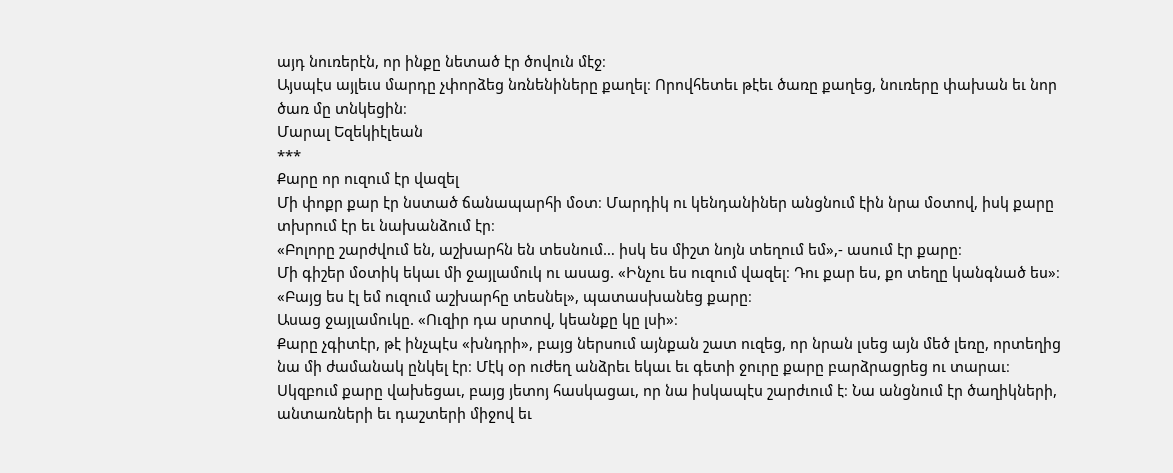այդ նուռերէն, որ ինքը նետած էր ծովուն մէջ։
Այսպէս այլեւս մարդը չփորձեց նռնենիները քաղել։ Որովհետեւ թէեւ ծառը քաղեց, նուռերը փախան եւ նոր ծառ մը տնկեցին։
Մարալ Եզեկիէլեան
***
Քարը որ ուզում էր վազել
Մի փոքր քար էր նստած ճանապարհի մօտ։ Մարդիկ ու կենդանիներ անցնում էին նրա մօտով, իսկ քարը տխրում էր եւ նախանձում էր։
«Բոլորը շարժվում են, աշխարհն են տեսնում… իսկ ես միշտ նոյն տեղում եմ»,- ասում էր քարը։
Մի գիշեր մօտիկ եկաւ մի ջայլամուկ ու ասաց. «Ինչու ես ուզում վազել։ Դու քար ես, քո տեղը կանգնած ես»։
«Բայց ես էլ եմ ուզում աշխարհը տեսնել», պատասխանեց քարը։
Ասաց ջայլամուկը. «Ուզիր դա սրտով, կեանքը կը լսի»։
Քարը չգիտէր, թէ ինչպէս «խնդրի», բայց ներսում այնքան շատ ուզեց, որ նրան լսեց այն մեծ լեռը, որտեղից նա մի ժամանակ ընկել էր։ Մէկ օր ուժեղ անձրեւ եկաւ եւ գետի ջուրը քարը բարձրացրեց ու տարաւ։
Սկզբում քարը վախեցաւ, բայց յետոյ հասկացաւ, որ նա իսկապէս շարժւում է։ Նա անցնում էր ծաղիկների, անտառների եւ դաշտերի միջով եւ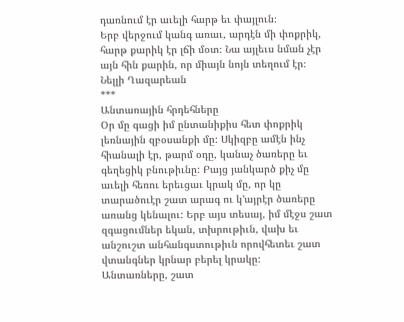դառնում էր աւելի հարթ եւ փայլուն։
Երբ վերջում կանգ առաւ, արդէն մի փոքրիկ, հարթ քարիկ էր լճի մօտ։ Նա այլեւս նման չէր այն հին քարին, որ միայն նոյն տեղում էր։
Նելլի Ղազարեան
***
Անտառային հրդեհները
Օր մը գացի իմ ընտանիքիս հետ փոքրիկ լեռնային զբօսանքի մը: Սկիզբը ամէն ինչ հիանալի էր, թարմ օդը, կանաչ ծառերը եւ գեղեցիկ բնութիւնը: Բայց յանկարծ քիչ մը աւելի հեռու երեւցաւ կրակ մը, որ կը տարածուէր շատ արագ ու կ’այրէր ծառերը առանց կենալու: Երբ այս տեսայ, իմ մէջս շատ զգացումներ եկան, տխրութիւն, վախ եւ անշուշտ անհանգստութիւն որովհետեւ շատ վտանգներ կրնար բերել կրակը:
Անտառները, շատ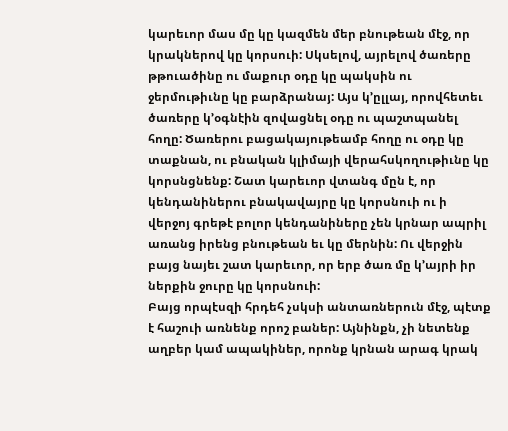կարեւոր մաս մը կը կազմեն մեր բնութեան մէջ, որ կրակներով կը կորսուի: Սկսելով, այրելով ծառերը թթուածինը ու մաքուր օդը կը պակսին ու ջերմութիւնը կը բարձրանայ: Այս կ’ըլլայ, որովհետեւ ծառերը կ’օգնէին զովացնել օդը ու պաշտպանել հողը: Ծառերու բացակայութեամբ հողը ու օդը կը տաքնան, ու բնական կլիմայի վերահսկողութիւնը կը կորսնցնենք: Շատ կարեւոր վտանգ մըն է, որ կենդանիներու բնակավայրը կը կորսնուի ու ի վերջոյ գրեթէ բոլոր կենդանիները չեն կրնար ապրիլ առանց իրենց բնութեան եւ կը մերնին: Ու վերջին բայց նայեւ շատ կարեւոր, որ երբ ծառ մը կ’այրի իր ներքին ջուրը կը կորսնուի:
Բայց որպէսզի հրդեհ չսկսի անտառներուն մէջ, պէտք է հաշուի առնենք որոշ բաներ: Այնինքն, չի նետենք աղբեր կամ ապակիներ, որոնք կրնան արագ կրակ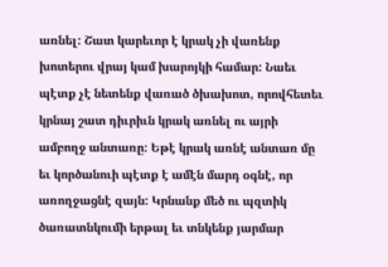առնել: Շատ կարեւոր է կրակ չի վառենք խոտերու վրայ կամ խարոյկի համար: Նաեւ պէտք չէ նետենք վառած ծխախոտ, որովհետեւ կրնայ շատ դիւրիւն կրակ առնել ու այրի ամբողջ անտառը: Եթէ կրակ առնէ անտառ մը եւ կործանուի պէտք է ամէն մարդ օգնէ, որ առողջացնէ զայն: Կրնանք մեծ ու պզտիկ ծառատնկումի երթալ եւ տնկենք յարմար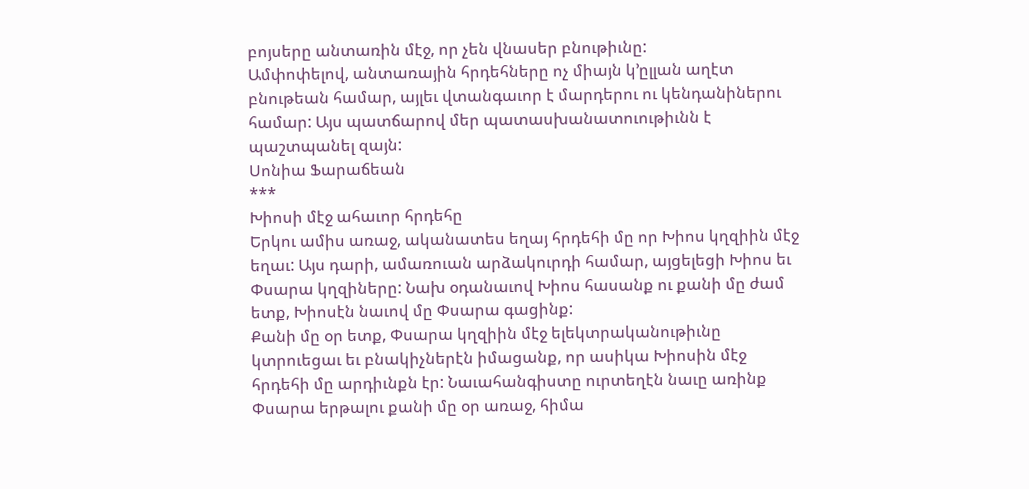բոյսերը անտառին մէջ, որ չեն վնասեր բնութիւնը:
Ամփոփելով, անտառային հրդեհները ոչ միայն կ’ըլլան աղէտ բնութեան համար, այլեւ վտանգաւոր է մարդերու ու կենդանիներու համար: Այս պատճարով մեր պատասխանատուութիւնն է պաշտպանել զայն:
Սոնիա Ֆարաճեան
***
Խիոսի մէջ ահաւոր հրդեհը
Երկու ամիս առաջ, ականատես եղայ հրդեհի մը որ Խիոս կղզիին մէջ եղաւ: Այս դարի, ամառուան արձակուրդի համար, այցելեցի Խիոս եւ Փսարա կղզիները: Նախ օդանաւով Խիոս հասանք ու քանի մը ժամ ետք, Խիոսէն նաւով մը Փսարա գացինք:
Քանի մը օր ետք, Փսարա կղզիին մէջ ելեկտրականութիւնը կտրուեցաւ եւ բնակիչներէն իմացանք, որ ասիկա Խիոսին մէջ հրդեհի մը արդիւնքն էր: Նաւահանգիստը ուրտեղէն նաւը առինք Փսարա երթալու քանի մը օր առաջ, հիմա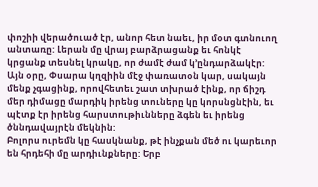փոշիի վերածուած էր, անոր հետ նաեւ, իր մօտ գտնուող անտառը: Լերան մը վրայ բարձրացանք եւ հոնկէ կրցանք տեսնել կրակը, որ ժամէ ժամ կ’ընդարձակէր:
Այն օրը, Փսարա կղզիին մէջ փառատօն կար, սակայն մենք չգացինք, որովհետեւ շատ տխրած էինք, որ ճիշդ մեր դիմացը մարդիկ իրենց տուները կը կորսնցնէին, եւ պէտք էր իրենց հարստութիւնները ձգեն եւ իրենց ծննդավայրէն մեկնին:
Բոլորս ուրեմն կը հասկնանք, թէ ինչքան մեծ ու կարեւոր են հրդեհի մը արդիւնքները: Երբ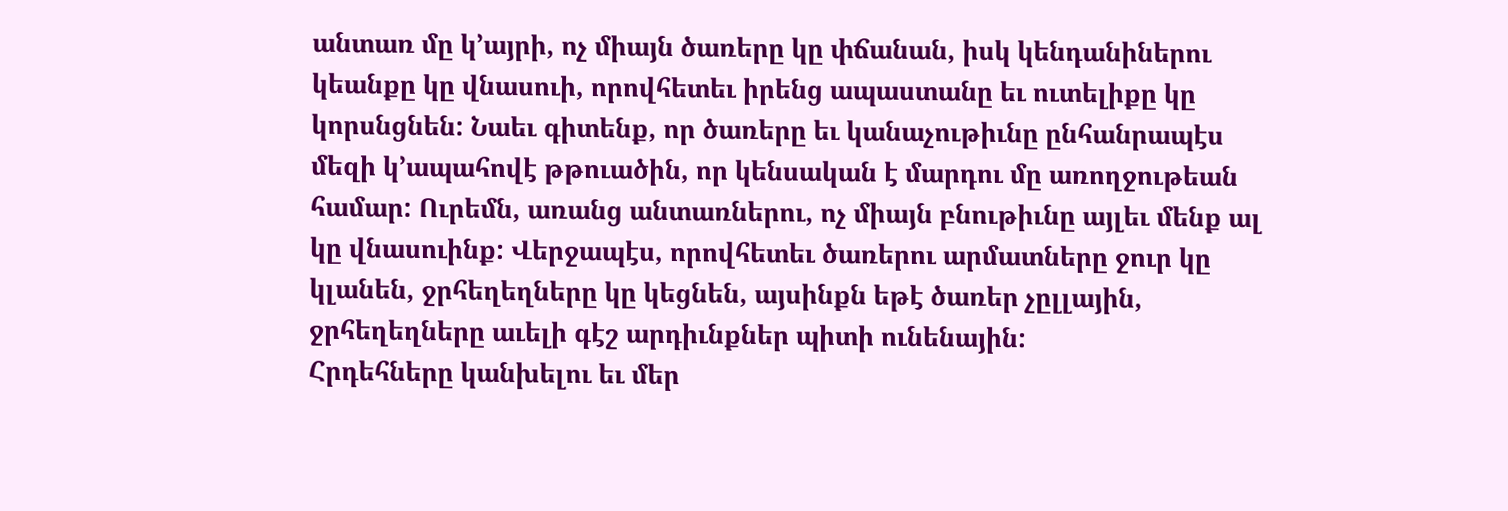անտառ մը կ’այրի, ոչ միայն ծառերը կը փճանան, իսկ կենդանիներու կեանքը կը վնասուի, որովհետեւ իրենց ապաստանը եւ ուտելիքը կը կորսնցնեն: Նաեւ գիտենք, որ ծառերը եւ կանաչութիւնը ընհանրապէս մեզի կ’ապահովէ թթուածին, որ կենսական է մարդու մը առողջութեան համար: Ուրեմն, առանց անտառներու, ոչ միայն բնութիւնը այլեւ մենք ալ կը վնասուինք: Վերջապէս, որովհետեւ ծառերու արմատները ջուր կը կլանեն, ջրհեղեղները կը կեցնեն, այսինքն եթէ ծառեր չըլլային, ջրհեղեղները աւելի գէշ արդիւնքներ պիտի ունենային:
Հրդեհները կանխելու եւ մեր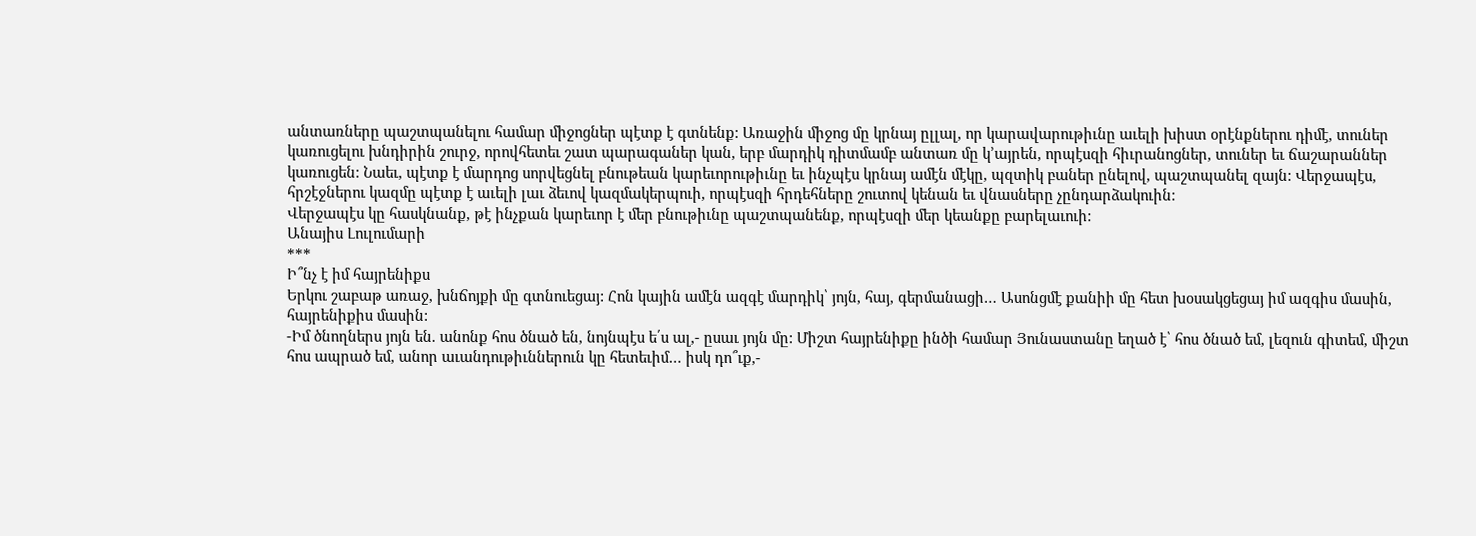անտառները պաշտպանելու համար միջոցներ պէտք է գտնենք: Առաջին միջոց մը կրնայ ըլլալ, որ կարավարութիւնը աւելի խիստ օրէնքներու դիմէ, տուներ կառուցելու խնդիրին շուրջ, որովհետեւ շատ պարագաներ կան, երբ մարդիկ դիտմամբ անտառ մը կ’այրեն, որպէսզի հիւրանոցներ, տուներ եւ ճաշարաններ կառուցեն: Նաեւ, պէտք է մարդոց սորվեցնել բնութեան կարեւորութիւնը եւ ինչպէս կրնայ ամէն մէկը, պզտիկ բաներ ընելով, պաշտպանել զայն: Վերջապէս, հրշէջներու կազմը պէտք է աւելի լաւ ձեւով կազմակերպուի, որպէսզի հրդեհները շուտով կենան եւ վնասները չընդարձակուին:
Վերջապէս կը հասկնանք, թէ ինչքան կարեւոր է մեր բնութիւնը պաշտպանենք, որպէսզի մեր կեանքը բարելաւուի:
Անայիս Լուլումարի
***
Ի՞նչ է իմ հայրենիքս
Երկու շաբաթ առաջ, խնճոյքի մը գտնուեցայ: Հոն կային ամէն ազգէ մարդիկ՝ յոյն, հայ, գերմանացի… Ասոնցմէ քանիի մը հետ խօսակցեցայ իմ ազգիս մասին, հայրենիքիս մասին:
-Իմ ծնողներս յոյն են. անոնք հոս ծնած են, նոյնպէս ե՛ս ալ,- ըսաւ յոյն մը: Միշտ հայրենիքը ինծի համար Յունաստանը եղած է՝ հոս ծնած եմ, լեզուն գիտեմ, միշտ հոս ապրած եմ, անոր աւանդութիւններուն կը հետեւիմ… իսկ դո՞ւք,-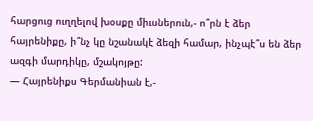հարցուց ուղղելով խօսքը միւսներուն,- ո՞րն է ձեր հայրենիքը, ի՞նչ կը նշանակէ ձեզի համար, ինչպէ՞ս են ձեր ազգի մարդիկը, մշակոյթը:
— Հայրենիքս Գերմանիան է,-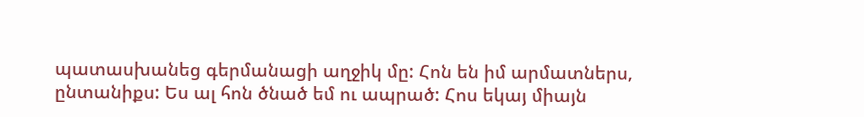պատասխանեց գերմանացի աղջիկ մը: Հոն են իմ արմատներս, ընտանիքս: Ես ալ հոն ծնած եմ ու ապրած: Հոս եկայ միայն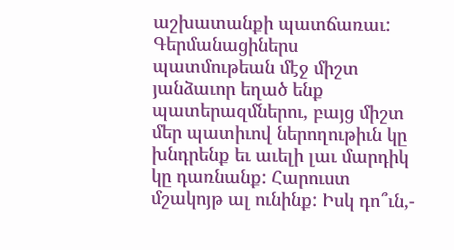աշխատանքի պատճառաւ: Գերմանացիներս պատմութեան մէջ միշտ յանձաւոր եղած ենք պատերազմներու, բայց միշտ մեր պատիւով ներողութիւն կը խնդրենք եւ աւելի լաւ մարդիկ կը դառնանք: Հարուստ մշակոյթ ալ ունինք: Իսկ դո՞ւն,-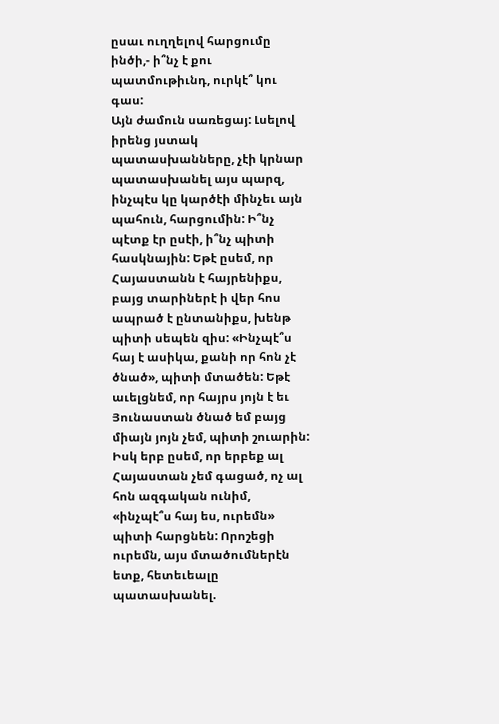ըսաւ ուղղելով հարցումը ինծի,- ի՞նչ է քու պատմութիւնդ, ուրկէ՞ կու գաս:
Այն ժամուն սառեցայ: Լսելով իրենց յստակ պատասխանները, չէի կրնար պատասխանել այս պարզ, ինչպէս կը կարծէի մինչեւ այն պահուն, հարցումին: Ի՞նչ պէտք էր ըսէի, ի՞նչ պիտի հասկնային: Եթէ ըսեմ, որ Հայաստանն է հայրենիքս, բայց տարիներէ ի վեր հոս ապրած է ընտանիքս, խենթ պիտի սեպեն զիս: «Ինչպէ՞ս հայ է ասիկա, քանի որ հոն չէ ծնած», պիտի մտածեն: Եթէ աւելցնեմ, որ հայրս յոյն է եւ Յունաստան ծնած եմ բայց միայն յոյն չեմ, պիտի շուարին: Իսկ երբ ըսեմ, որ երբեք ալ Հայաստան չեմ գացած, ոչ ալ հոն ազգական ունիմ, «ինչպէ՞ս հայ ես, ուրեմն» պիտի հարցնեն: Որոշեցի ուրեմն, այս մտածումներէն ետք, հետեւեալը պատասխանել.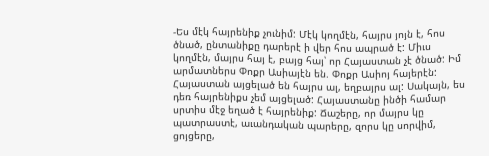-Ես մէկ հայրենիք չունիմ: Մէկ կողմէն, հայրս յոյն է, հոս ծնած, ընտանիքը դարերէ ի վեր հոս ապրած է: Միւս կողմէն, մայրս հայ է, բայց հայ՝ որ Հայաստան չէ ծնած: Իմ արմատներս Փոքր Ասիայէն են. Փոքր Ասիոյ հայերէն: Հայաստան այցելած են հայրս ալ, եղբայրս ալ: Սակայն, ես դեռ հայրենիքս չեմ այցելած: Հայաստանը ինծի համար սրտիս մէջ եղած է հայրենիք: Ճաշերը, որ մայրս կը պատրաստէ, աւանդական պարերը, զորս կը սորվիմ, ցոյցերը,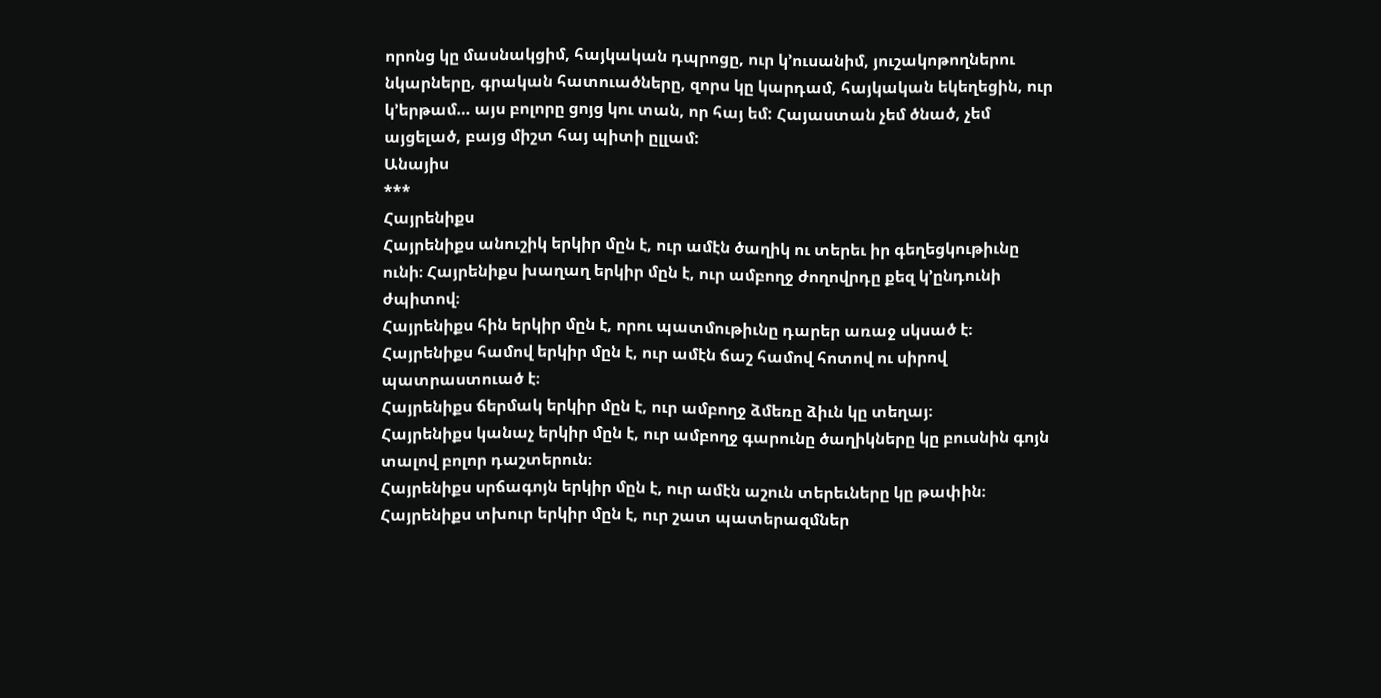որոնց կը մասնակցիմ, հայկական դպրոցը, ուր կ’ուսանիմ, յուշակոթողներու նկարները, գրական հատուածները, զորս կը կարդամ, հայկական եկեղեցին, ուր կ’երթամ… այս բոլորը ցոյց կու տան, որ հայ եմ: Հայաստան չեմ ծնած, չեմ այցելած, բայց միշտ հայ պիտի ըլլամ:
Անայիս
***
Հայրենիքս
Հայրենիքս անուշիկ երկիր մըն է, ուր ամէն ծաղիկ ու տերեւ իր գեղեցկութիւնը ունի։ Հայրենիքս խաղաղ երկիր մըն է, ուր ամբողջ ժողովրդը քեզ կ’ընդունի ժպիտով։
Հայրենիքս հին երկիր մըն է, որու պատմութիւնը դարեր առաջ սկսած է։
Հայրենիքս համով երկիր մըն է, ուր ամէն ճաշ համով հոտով ու սիրով պատրաստուած է։
Հայրենիքս ճերմակ երկիր մըն է, ուր ամբողջ ձմեռը ձիւն կը տեղայ։
Հայրենիքս կանաչ երկիր մըն է, ուր ամբողջ գարունը ծաղիկները կը բուսնին գոյն տալով բոլոր դաշտերուն։
Հայրենիքս սրճագոյն երկիր մըն է, ուր ամէն աշուն տերեւները կը թափին։
Հայրենիքս տխուր երկիր մըն է, ուր շատ պատերազմներ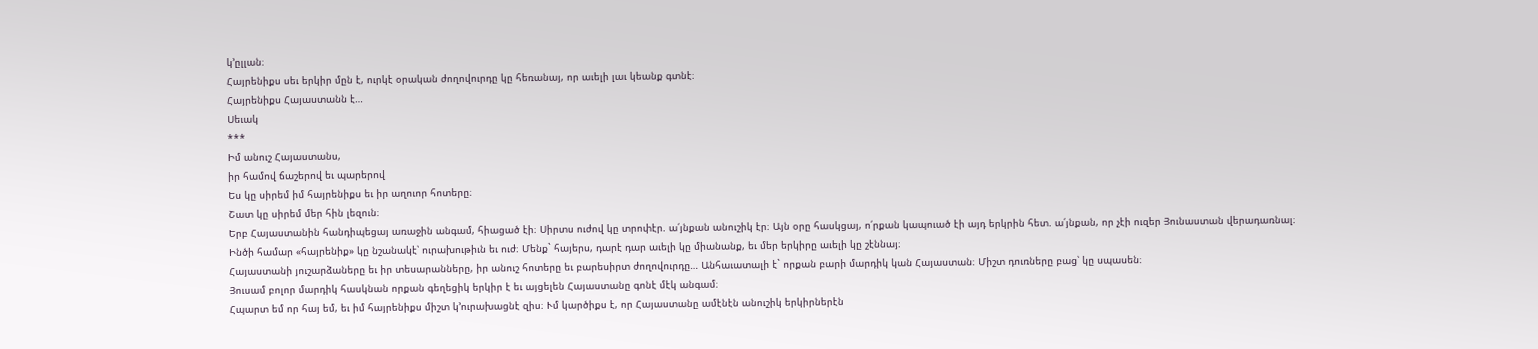կ’ըլլան։
Հայրենիքս սեւ երկիր մըն է, ուրկէ օրական ժողովուրդը կը հեռանայ, որ աւելի լաւ կեանք գտնէ։
Հայրենիքս Հայաստանն է…
Սեւակ
***
Իմ անուշ Հայաստանս,
իր համով ճաշերով եւ պարերով
Ես կը սիրեմ իմ հայրենիքս եւ իր աղուոր հոտերը։
Շատ կը սիրեմ մեր հին լեզուն։
Երբ Հայաստանին հանդիպեցայ առաջին անգամ, հիացած էի։ Սիրտս ուժով կը տրոփէր. ա՛յնքան անուշիկ էր։ Այն օրը հասկցայ, ո՛րքան կապուած էի այդ երկրին հետ. ա՛յնքան, որ չէի ուզեր Յունաստան վերադառնալ։
Ինծի համար «հայրենիք» կը նշանակէ՝ ուրախութիւն եւ ուժ։ Մենք` հայերս, դարէ դար աւելի կը միանանք, եւ մեր երկիրը աւելի կը շէննայ։
Հայաստանի յուշարձաները եւ իր տեսարանները, իր անուշ հոտերը եւ բարեսիրտ ժողովուրդը… Անհաւատալի է` որքան բարի մարդիկ կան Հայաստան։ Միշտ դուռները բաց՝ կը սպասեն։
Յուսամ բոլոր մարդիկ հասկնան որքան գեղեցիկ երկիր է եւ այցելեն Հայաստանը գոնէ մէկ անգամ։
Հպարտ եմ որ հայ եմ, եւ իմ հայրենիքս միշտ կ’ուրախացնէ զիս։ Ւմ կարծիքս է, որ Հայաստանը ամէնէն անուշիկ երկիրներէն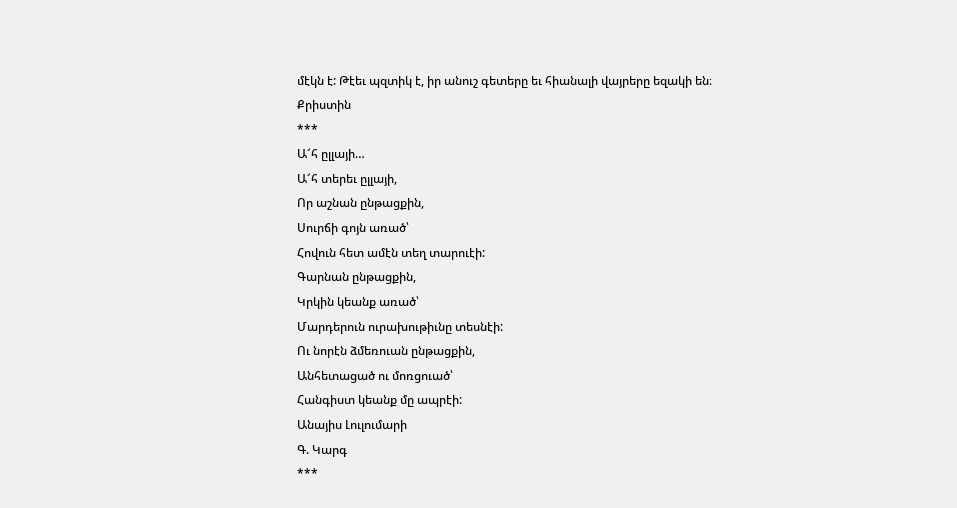մէկն է: Թէեւ պզտիկ է, իր անուշ գետերը եւ հիանալի վայրերը եզակի են։
Քրիստին
***
Ա՜հ ըլլայի…
Ա՜հ տերեւ ըլլայի,
Որ աշնան ընթացքին,
Սուրճի գոյն առած՝
Հովուն հետ ամէն տեղ տարուէի:
Գարնան ընթացքին,
Կրկին կեանք առած՝
Մարդերուն ուրախութիւնը տեսնէի:
Ու նորէն ձմեռուան ընթացքին,
Անհետացած ու մոռցուած՝
Հանգիստ կեանք մը ապրէի:
Անայիս Լուլումարի
Գ. Կարգ
***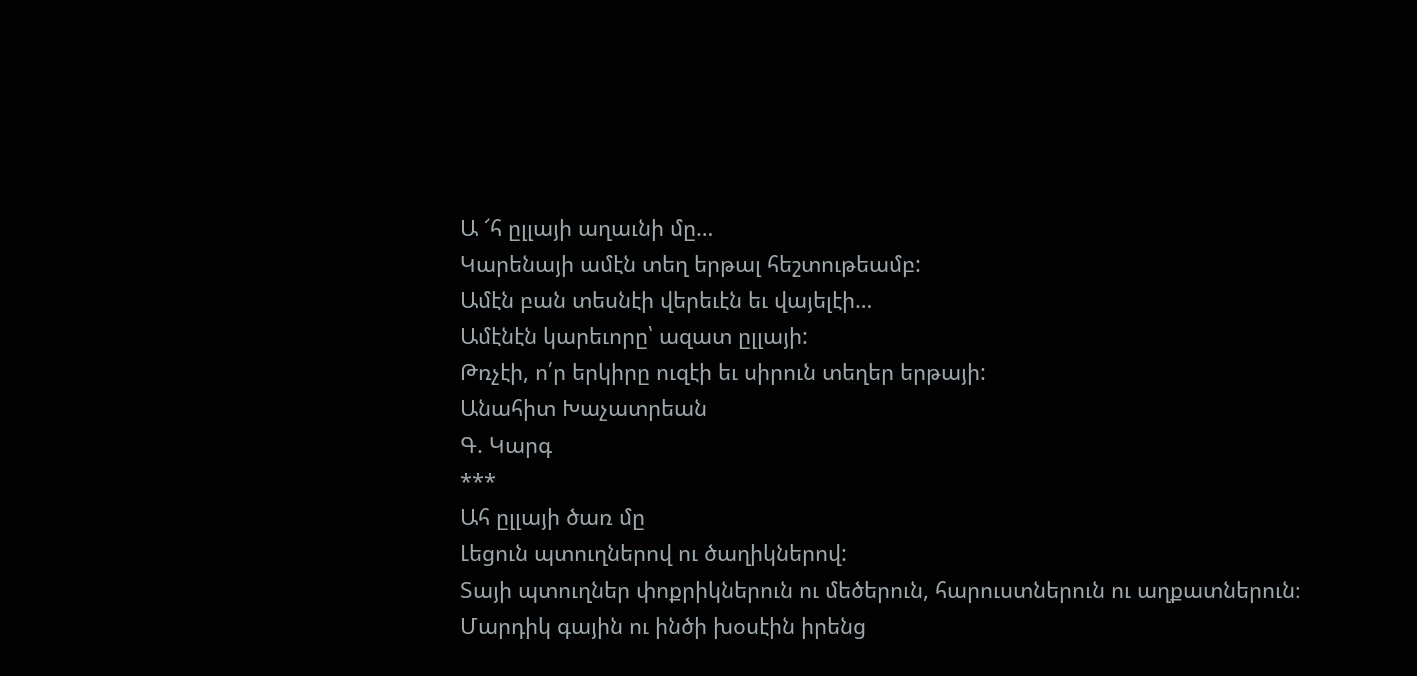Ա ՜հ ըլլայի աղաւնի մը…
Կարենայի ամէն տեղ երթալ հեշտութեամբ:
Ամէն բան տեսնէի վերեւէն եւ վայելէի…
Ամէնէն կարեւորը՝ ազատ ըլլայի:
Թռչէի, ո՛ր երկիրը ուզէի եւ սիրուն տեղեր երթայի:
Անահիտ Խաչատրեան
Գ. Կարգ
***
Ահ ըլլայի ծառ մը
Լեցուն պտուղներով ու ծաղիկներով:
Տայի պտուղներ փոքրիկներուն ու մեծերուն, հարուստներուն ու աղքատներուն։
Մարդիկ գային ու ինծի խօսէին իրենց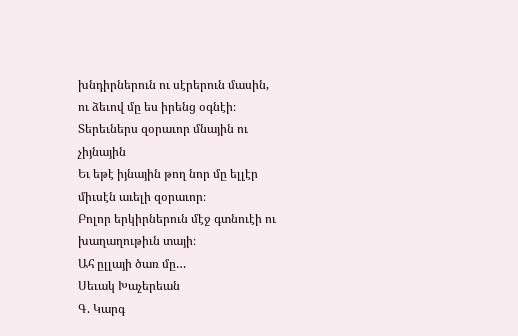խնդիրներուն ու սէրերուն մասին,
ու ձեւով մը ես իրենց օգնէի։
Տերեւներս զօրաւոր մնային ու չիյնային
Եւ եթէ իյնային թող նոր մը ելլէր միւսէն աւելի զօրաւոր։
Բոլոր երկիրներուն մէջ գտնուէի ու խաղաղութիւն տայի։
Ահ ըլլայի ծառ մը…
Սեւակ Խաչերեան
Գ. Կարգ